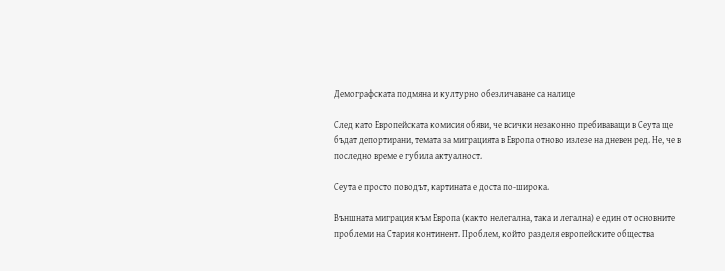Демографската подмяна и културно обезличаване са налице

След като Европейската комисия обяви, че всички незаконно пребиваващи в Сеута ще бъдат депортирани, темата за миграцията в Европа отново излезе на дневен ред. Не, че в последно време е губила актуалност.

Сеута е просто поводът, картината е доста по-широка.

Външната миграция към Европа (както нелегална, така и легална) е един от основните проблеми на Стария континент. Проблем, който разделя европейските общества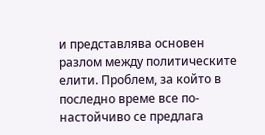и представлява основен разлом между политическите елити. Проблем, за който в последно време все по-настойчиво се предлага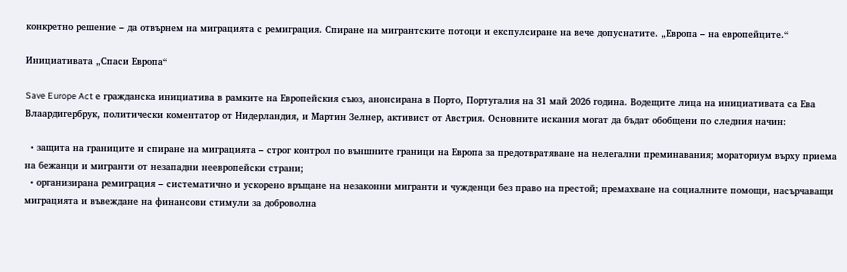конкретно решение – да отвърнем на миграцията с ремиграция. Спиране на мигрантските потоци и експулсиране на вече допуснатите. „Европа – на европейците.“

Инициативата „Спаси Европа“

Save Europe Act е гражданска инициатива в рамките на Европейския съюз, анонсирана в Порто, Португалия на 31 май 2026 година. Водещите лица на инициативата са Ева Влаардигербрук, политически коментатор от Нидерландия, и Мартин Зелнер, активист от Австрия. Основните искания могат да бъдат обобщени по следния начин:

  • защита на границите и спиране на миграцията – строг контрол по външните граници на Европа за предотвратяване на нелегални преминавания; мораториум върху приема на бежанци и мигранти от незападни неевропейски страни;
  • организирана ремиграция – систематично и ускорено връщане на незаконни мигранти и чужденци без право на престой; премахване на социалните помощи, насърчаващи миграцията и въвеждане на финансови стимули за доброволна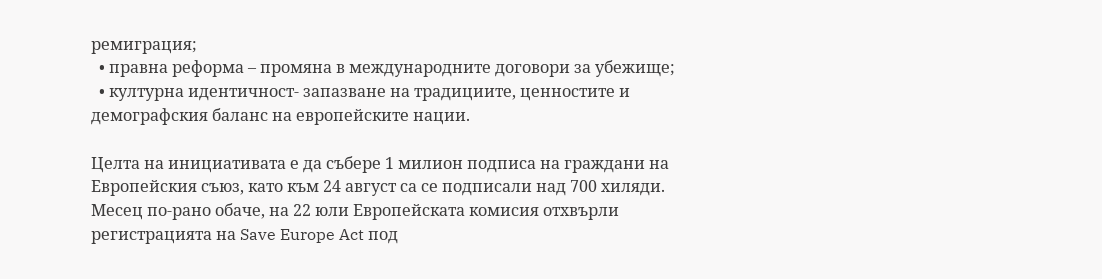ремиграция;
  • правна реформа – промяна в международните договори за убежище;
  • културна идентичност- запазване на традициите, ценностите и демографския баланс на европейските нации.

Целта на инициативата е да събере 1 милион подписа на граждани на Европейския съюз, като към 24 август са се подписали над 700 хиляди. Месец по-рано обаче, на 22 юли Европейската комисия отхвърли регистрацията на Save Europe Act под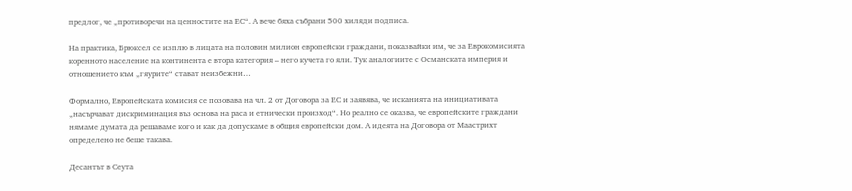предлог, че „противоречи на ценностите на ЕС“. А вече бяха събрани 500 хиляди подписа.

На практика, Брюксел се изплю в лицата на половин милион европейски граждани, показвайки им, че за Еврокомисията коренното население на континента е втора категория – него кучета го яли. Тук аналогиите с Османската империя и отношението към „гяурите“ стават неизбежни…

Формално, Европейската комисия се позовава на чл. 2 от Договора за ЕС и заявява, че исканията на инициативата „насърчават дискриминация въз основа на раса и етнически произход“. Но реално се оказва, че европейските граждани нямаме думата да решаваме кого и как да допускаме в общия европейски дом. А идеята на Договора от Маастрихт определено не беше такава.

Десантът в Сеута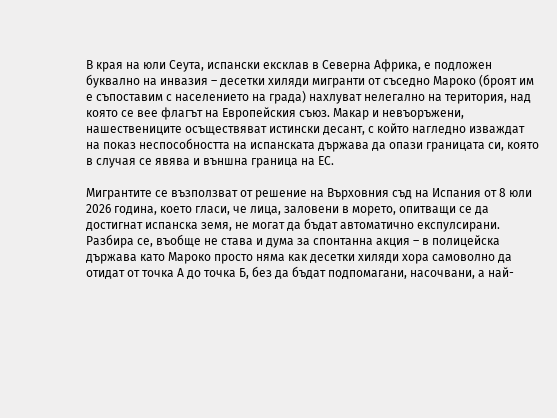В края на юли Сеута, испански ексклав в Северна Африка, е подложен буквално на инвазия – десетки хиляди мигранти от съседно Мароко (броят им е съпоставим с населението на града) нахлуват нелегално на територия, над която се вее флагът на Европейския съюз. Макар и невъоръжени, нашествениците осъществяват истински десант, с който нагледно изваждат на показ неспособността на испанската държава да опази границата си, която в случая се явява и външна граница на ЕС.

Мигрантите се възползват от решение на Върховния съд на Испания от 8 юли 2026 година, което гласи, че лица, заловени в морето, опитващи се да достигнат испанска земя, не могат да бъдат автоматично експулсирани. Разбира се, въобще не става и дума за спонтанна акция – в полицейска държава като Мароко просто няма как десетки хиляди хора самоволно да отидат от точка А до точка Б, без да бъдат подпомагани, насочвани, а най-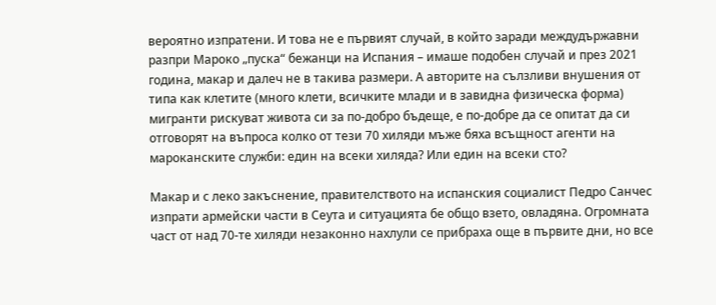вероятно изпратени. И това не е първият случай, в който заради междудържавни разпри Мароко „пуска“ бежанци на Испания – имаше подобен случай и през 2021 година, макар и далеч не в такива размери. А авторите на сълзливи внушения от типа как клетите (много клети, всичките млади и в завидна физическа форма) мигранти рискуват живота си за по-добро бъдеще, е по-добре да се опитат да си отговорят на въпроса колко от тези 70 хиляди мъже бяха всъщност агенти на мароканските служби: един на всеки хиляда? Или един на всеки сто?

Макар и с леко закъснение, правителството на испанския социалист Педро Санчес изпрати армейски части в Сеута и ситуацията бе общо взето, овладяна. Огромната част от над 70-те хиляди незаконно нахлули се прибраха още в първите дни, но все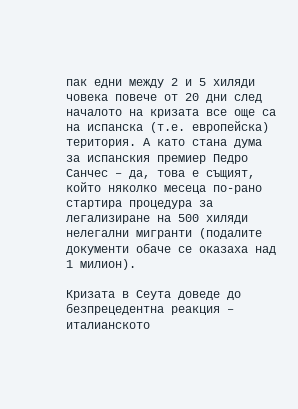пак едни между 2 и 5 хиляди човека повече от 20 дни след началото на кризата все още са на испанска (т.е. европейска) територия. А като стана дума за испанския премиер Педро Санчес – да, това е същият, който няколко месеца по-рано стартира процедура за легализиране на 500 хиляди нелегални мигранти (подалите документи обаче се оказаха над 1 милион).

Кризата в Сеута доведе до безпрецедентна реакция – италианското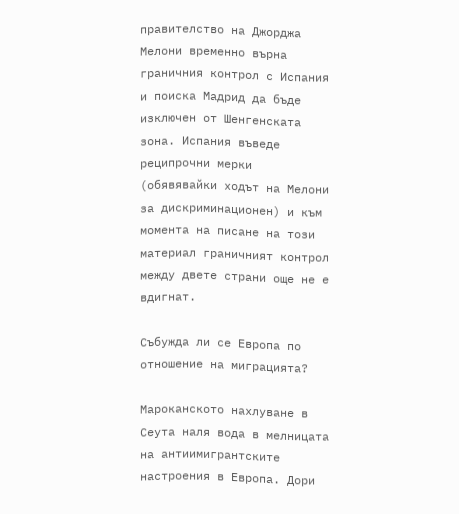правителство на Джорджа Мелони временно върна граничния контрол с Испания и поиска Мадрид да бъде изключен от Шенгенската зона. Испания въведе реципрочни мерки (обявявайки ходът на Мелони за дискриминационен) и към момента на писане на този материал граничният контрол между двете страни още не е вдигнат.

Събужда ли се Европа по отношение на миграцията?

Мароканското нахлуване в Сеута наля вода в мелницата на антиимигрантските настроения в Европа. Дори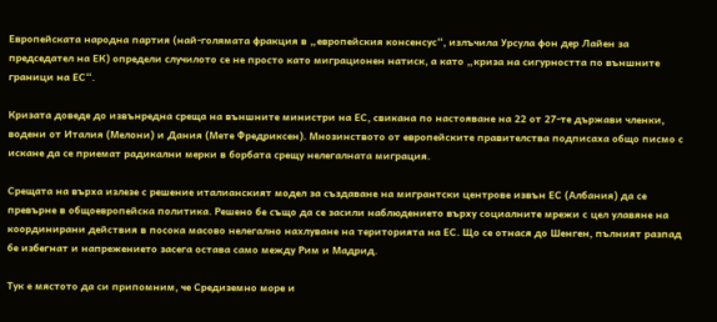Европейската народна партия (най-голямата фракция в „европейския консенсус“, излъчила Урсула фон дер Лайен за председател на ЕК) определи случилото се не просто като миграционен натиск, а като „криза на сигурността по външните граници на ЕС“.

Кризата доведе до извънредна среща на външните министри на ЕС, свикана по настояване на 22 от 27-те държави членки, водени от Италия (Мелони) и Дания (Мете Фредриксен). Мнозинството от европейските правителства подписаха общо писмо с искане да се приемат радикални мерки в борбата срещу нелегалната миграция.

Срещата на върха излезе с решение италианският модел за създаване на мигрантски центрове извън ЕС (Албания) да се превърне в общоевропейска политика. Решено бе също да се засили наблюдението върху социалните мрежи с цел улавяне на координирани действия в посока масово нелегално нахлуване на територията на ЕС. Що се отнася до Шенген, пълният разпад бе избегнат и напрежението засега остава само между Рим и Мадрид.

Тук е мястото да си припомним, че Средиземно море и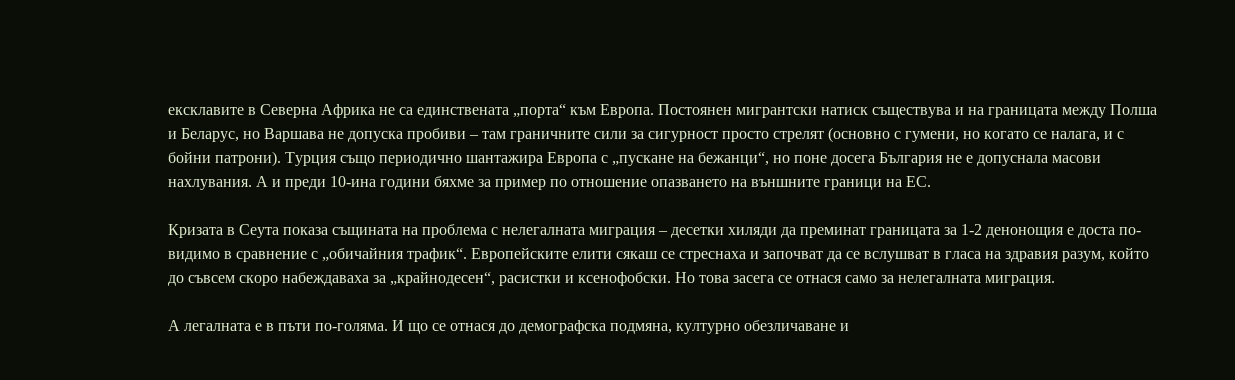ексклавите в Северна Африка не са единствената „порта“ към Европа. Постоянен мигрантски натиск съществува и на границата между Полша и Беларус, но Варшава не допуска пробиви – там граничните сили за сигурност просто стрелят (основно с гумени, но когато се налага, и с бойни патрони). Турция също периодично шантажира Европа с „пускане на бежанци“, но поне досега България не е допуснала масови нахлувания. А и преди 10-ина години бяхме за пример по отношение опазването на външните граници на ЕС.

Кризата в Сеута показа същината на проблема с нелегалната миграция – десетки хиляди да преминат границата за 1-2 денонощия е доста по-видимо в сравнение с „обичайния трафик“. Европейските елити сякаш се стреснаха и започват да се вслушват в гласа на здравия разум, който до съвсем скоро набеждаваха за „крайнодесен“, расистки и ксенофобски. Но това засега се отнася само за нелегалната миграция.

А легалната е в пъти по-голяма. И що се отнася до демографска подмяна, културно обезличаване и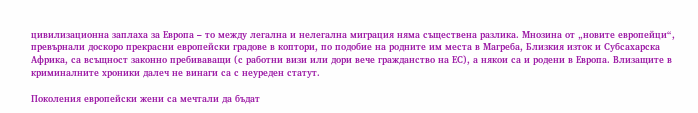цивилизационна заплаха за Европа – то между легална и нелегална миграция няма съществена разлика. Мнозина от „новите европейци“, превърнали доскоро прекрасни европейски градове в коптори, по подобие на родните им места в Магреба, Близкия изток и Субсахарска Африка, са всъщност законно пребиваващи (с работни визи или дори вече гражданство на ЕС), а някои са и родени в Европа. Влизащите в криминалните хроники далеч не винаги са с неуреден статут.

Поколения европейски жени са мечтали да бъдат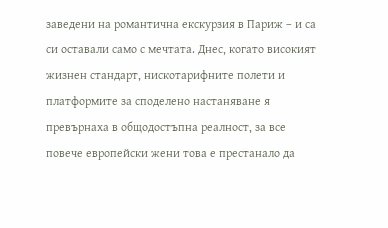заведени на романтична екскурзия в Париж – и са си оставали само с мечтата. Днес, когато високият жизнен стандарт, нискотарифните полети и платформите за споделено настаняване я превърнаха в общодостъпна реалност, за все повече европейски жени това е престанало да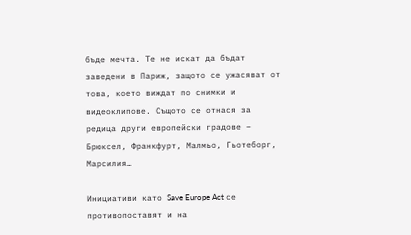бъде мечта. Те не искат да бъдат заведени в Париж, защото се ужасяват от това, което виждат по снимки и видеоклипове. Същото се отнася за редица други европейски градове – Брюксел, Франкфурт, Малмьо, Гьотеборг, Марсилия…

Инициативи като Save Europe Act се противопоставят и на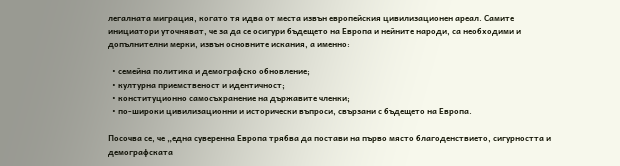легалната миграция, когато тя идва от места извън европейския цивилизационен ареал. Самите инициатори уточняват, че за да се осигури бъдещето на Европа и нейните народи, са необходими и допълнителни мерки, извън основните искания, а именно:

  • семейна политика и демографско обновление;
  • културна приемственост и идентичност;
  • конституционно самосъхранение на държавите членки;
  • по-широки цивилизационни и исторически въпроси, свързани с бъдещето на Европа.

Посочва се, че „една суверенна Европа трябва да постави на първо място благоденствието, сигурността и демографската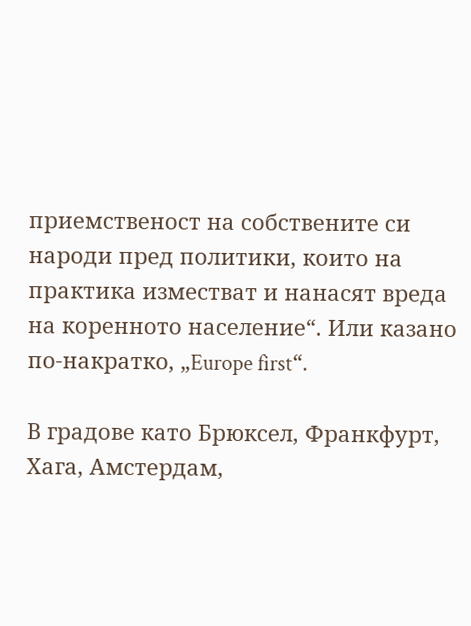приемственост на собствените си народи пред политики, които на практика изместват и нанасят вреда на коренното население“. Или казано по-накратко, „Europe first“.

В градове като Брюксел, Франкфурт, Хага, Амстердам,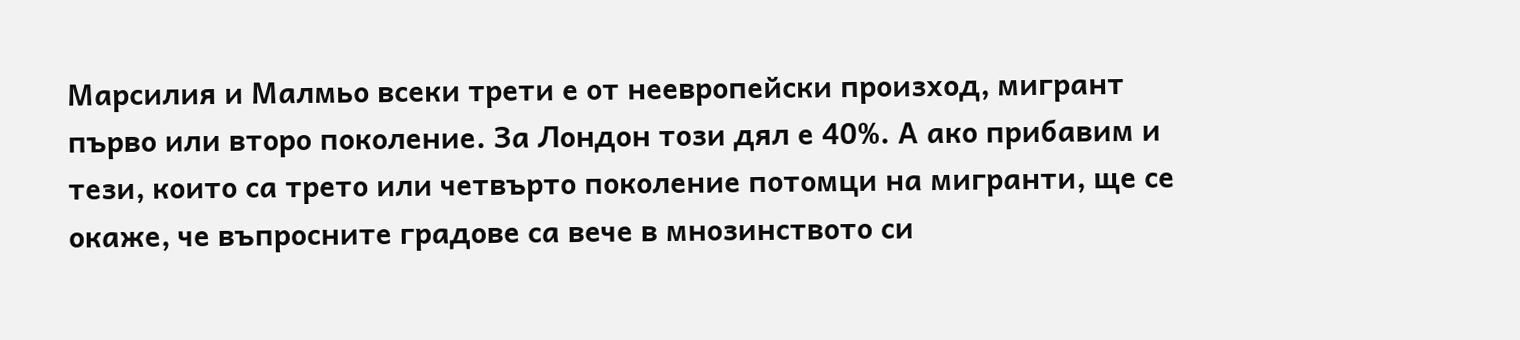Марсилия и Малмьо всеки трети е от неевропейски произход, мигрант първо или второ поколение. За Лондон този дял е 40%. А ако прибавим и тези, които са трето или четвърто поколение потомци на мигранти, ще се окаже, че въпросните градове са вече в мнозинството си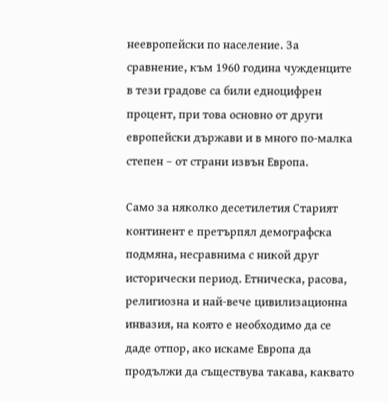неевропейски по население. За сравнение, към 1960 година чужденците в тези градове са били едноцифрен процент, при това основно от други европейски държави и в много по-малка степен – от страни извън Европа.

Само за няколко десетилетия Старият континент е претърпял демографска подмяна, несравнима с никой друг исторически период. Етническа, расова, религиозна и най-вече цивилизационна инвазия, на която е необходимо да се даде отпор, ако искаме Европа да продължи да съществува такава, каквато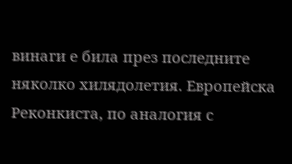винаги е била през последните няколко хилядолетия. Европейска Реконкиста, по аналогия с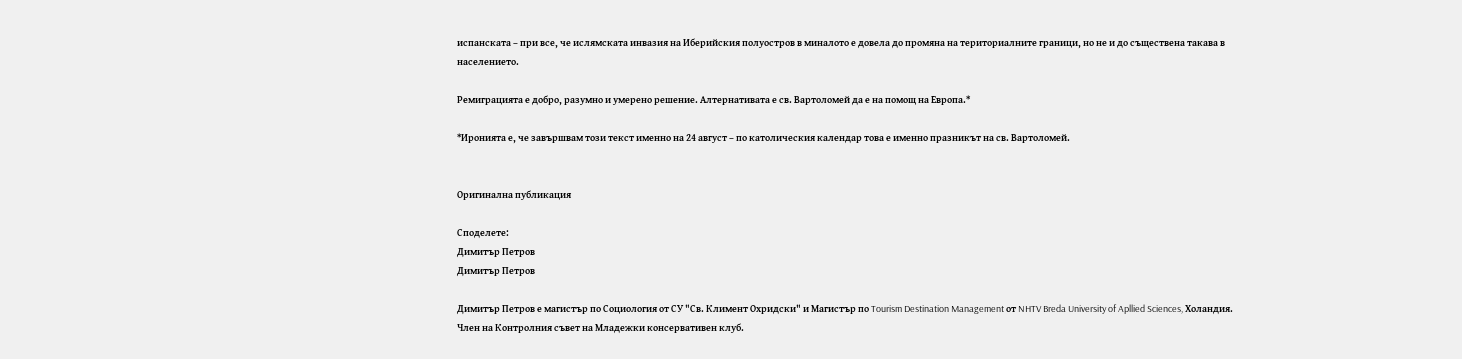испанската – при все, че ислямската инвазия на Иберийския полуостров в миналото е довела до промяна на териториалните граници, но не и до съществена такава в населението.

Ремиграцията е добро, разумно и умерено решение. Алтернативата е св. Вартоломей да е на помощ на Европа.*

*Иронията е, че завършвам този текст именно на 24 август – по католическия календар това е именно празникът на св. Вартоломей.


Оригинална публикация

Споделете:
Димитър Петров
Димитър Петров

Димитър Петров е магистър по Социология от СУ "Св. Климент Охридски" и Магистър по Tourism Destination Management от NHTV Breda University of Apllied Sciences, Холандия. Член на Контролния съвет на Младежки консервативен клуб.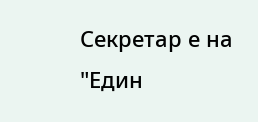Секретар е на "Един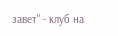завет" - клуб на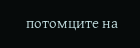потомците на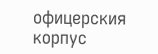офицерския корпус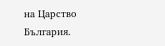на Царство България.